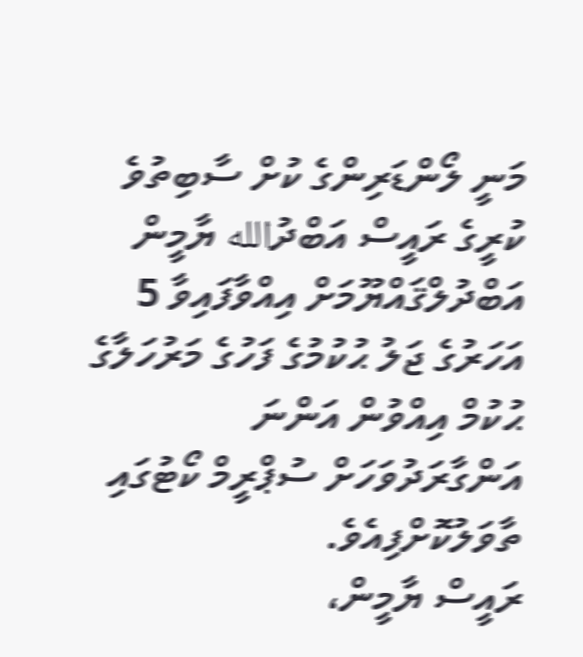މަނީ ލޯންޑަރިންގެ ކުށް ސާބިތުވެ ކުރީގެ ރައީސް އަބްދުالله ޔާމީން އަބްދުލްޤައްޔޫމަށް އިއްވާފައިވާ 5 އަހަރުގެ ޖަލު ޙުކުމުގެ ފަހުގެ މަރުހަލާގެ ޙުކުމް އިއްވުން އަންނަ އަންގާރަދުވަހަށް ސުޕްރީމް ކޯޓުގައި ތާވަލުކޮށްފިއެވެ.
ރައީސް ޔާމީން،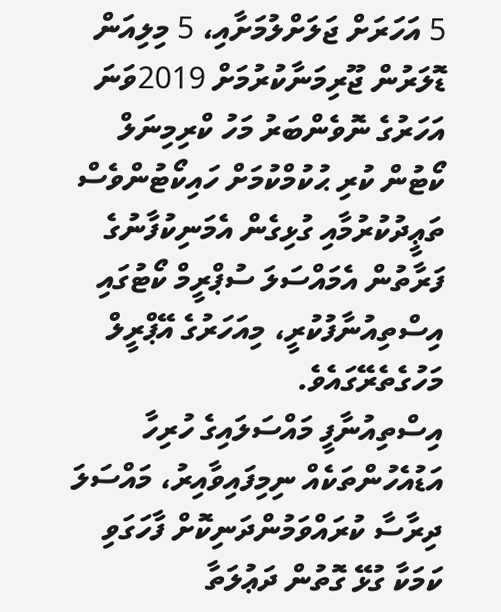5 އަހަރަށް ޖަލަށްލުމަށާއި، 5 މިލިއަން ޑޮލަރުން ޖޫރިމަނާކުރުމަށް 2019ވަނަ އަހަރުގެ ނޮވެންބަރު މަހު ކްރިމިނަލް ކޯޓުން ކުރި ޙުކުމްކުމަށް ހައިކޯޓުންވެސް ތަޢީދުކުރުމާއި ގުޅިގެން އެމަނިކުފާނުގެ ފަރާތުން އެމައްސަލަ ސުޕްރީމް ކޯޓުގައި އިސްތިއުނާފުކުރީ، މިއަހަރުގެ އޭޕްރީލް މަހުގެތެރޭގައެވެ.
އިސްތިއުނާފީ މައްސަލައިގެ ހުރިހާ އަޑުއެހުންތަކެއް ނިމިފައިވާއިރު، މައްސަލަ ދިރާސާ ކުރައްވަމުންދަނިކޮށް ފާހަގަވި ކަމަކާ ގުޅޭ ގޮތުން ދަޢުލަތާ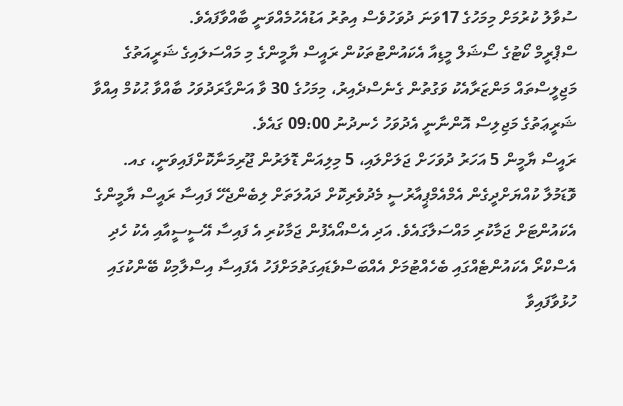ސުވާލު ކުރުމަށް މިމަހުގެ 17ވަނަ ދުވަހުވެސް އިތުރު އަޑުއެހުމެއްވަނީ ބާއްވާފައެވެ.
ސްޕްރީމް ކޯޓުގެ ސޯޝަލް މީޑިއާ އެކައުންޓުތަކުން ރައީސް ޔާމީންގެ މި މައްސަލައިގެ ޝަރީއަތުގެ މަޖިލީސްތައް މަންޒަރާއެކު ވަގުތުން ގެނެސްދެއިރު، މިމަހުގެ 30 ވާ އަންގާރަދުވަހު ބާއްވާ ޙުކުމް އިއްވާ ޝަރީޢަތުގެ މަޖިލިސް އޮންނާނީ އެދުވަހު ހެނދުނު 09:00 ގައެވެ.
ރައީސް ޔާމީން 5 އަހަރު ދުވަހަށް ޖަލަށްލައި، 5 މިލިއަން ޑޮލަރުން ޖޫރިމަނާކޮށްފައިވަނީ، ގއ. ވޮޑަމުލާ ކުއްޔަށްދީގެން އެމްއެމްޕީއާރުސީ މެދުވެރިކޮށް ދައުލަތަށް ލިބެންޖެހޭ ފައިސާ ރައީސް ޔާމީންގެ އެކައުންޓަށް ޖަމާކުރި މައްސަލާގައެވެ. އަދި އެސްއޯއެފުން ޖަމާކުރި އެ ފައިސާ އޭސީސީއާއި އެކު ހެދި އެސްކްރޯ އެކައުންޓެއްގައި ބެހެއްޓުމަށް އެއްބަސްވެޑައިގަތުމަށްފަހު އެފައިސާ އިސްލާމިކް ބޭންކުގައި ހުޅުވާފައިވާ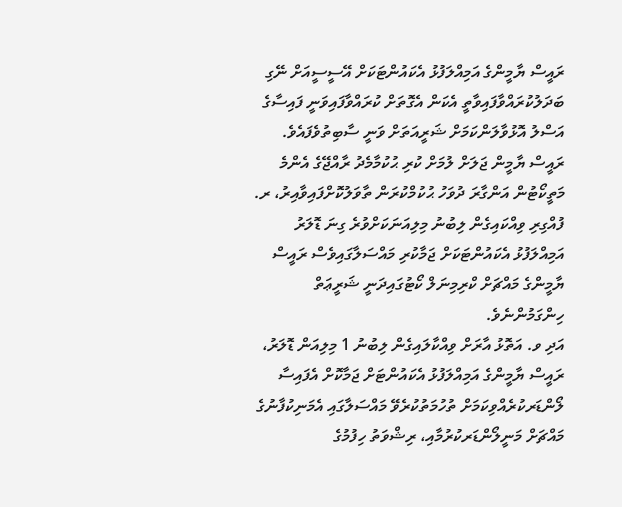ރައީސް ޔާމީންގެ އަމިއްލަފުޅު އެކައުންޓަކަށް އޭސީސީއަށް ނޭގި ބަދަލުކުރައްވާފައިވާތީ އެކަން އެގޮތަށް ކުރައްވާފައިވަނީ ފައިސާގެ އަސްލު އޮޅުވާލަންކަމަށް ޝަރީއަތަށް ވަނީ ސާބިތުވެފައެވެ.
ރައީސް ޔާމީން ޖަލަށް ލުމަށް ކުރި ޙުކުމާމެދު ރާއްޖޭގެ އެންމެ މަތީކޯޓުން އަންގާރަ ދުވަހު ޙުކުމްކުރަން ތާވަލުކޮށްފައިވާއިރު، ރ. ފުއްގިރި ވިއްކައިގެން ލިބުނު މިލިއަނަކަށްވުރެ ގިނަ ޑޮލަރު އަމިއްލަފުޅު އެކައުންޓަކަށް ޖަމާކުރި މައްސަލާގައިވެސް ރައީސް ޔާމީންގެ މައްޗަށް ކްރިމިނަލް ކޯޓުގައިދަނީ ޝަރީޢަތް ހިންގަމުންނެވެ.
އަދި ވ. އަތޮޅު އާރަށް ވިއްކާލައިގެން ލިބުނު 1 މިލިއަން ޑޮލަރު، ރައީސް ޔާމީންގެ އަމިއްލަފުޅު އެކައުންޓަށް ޖަމާކޮށް އެފައިސާ ލޯންޑަރކުރެއްވިކަމަށް ތުހުމަތުކުރެވޭ މައްސަލާގައި އެމަނިކުފާނުގެ މައްޗަށް މަނީލޯންޑަރކުރުމާއި، ރިޝްވަތު ހިފުމުގެ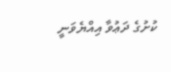ކުށުގެ ދަޢުވާ އިއްޔެވަނީ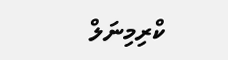ކްރިމިނަލް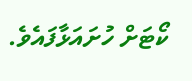ކޯޓަށް ހުށައަޅާފައެވެ.